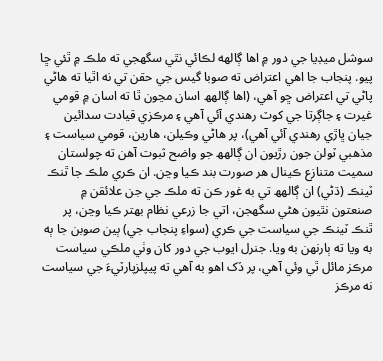سوشل ميڊيا جي دور ۾ اها ڳالھه لڪائي نٿي سگهجي ته ملڪ ۾ ٿئي ڇا پيو. پنجاب جا اهي اعتراض ته صوبا گيس جي حقن تي نه اٿيا ته هاڻي پاڻي تي اعتراض ڇو آهي، (اها ڳالهھ اسان مڃون ٿا ته اسان ۾ قومي غيرت ۽ جاڳرتا جي کوٽ رهندي آئي آهي ۽ مرڪزي قيادت سدائين جيان ڀاڙي رهندي آئي آهي)، پر هاڻي وڪيلن، هارين، قومي سياست ۽ مذهبي ٽولن جون رڙيون ان ڳالهھ جو واضح ثبوت آهن ته چولستان سميت متنازع ڪينال هر صورت بند ڪيا وڃن. ان ڪري ملڪ جا ٿنڪ ٽينڪ (ڌڻي) ان ڳالهھ تي به غور ڪن ته ملڪ جي جن علائقن ۾ صنعتون نٿيون هڻي سگهجن، اتي جا زرعي نظام بهتر ڪيا وڃن، پر ٿنڪ ٽينڪ جي سياست جي ڪري (سواءِ پنجاب جي) ٻين صوبن جا ٻه به ويا ته ٻارنهن به ويا. جنرل ايوب جي دور کان وٺي ملڪي سياست مرڪز مائل ٿي وئي آهي، پر ڏک اهو به آهي ته پيپلزپارٽيءَ جي سياست نه مرڪز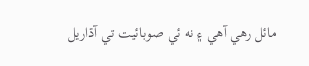مائل رهي آهي ۽ نه ئي صوبائيت تي آڌاريل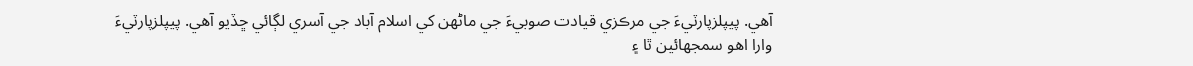آهي. پيپلزپارٽيءَ جي مرڪزي قيادت صوبيءَ جي ماڻهن کي اسلام آباد جي آسري لڳائي ڇڏيو آهي. پيپلزپارٽيءَ وارا اهو سمجهائين ٿا ۽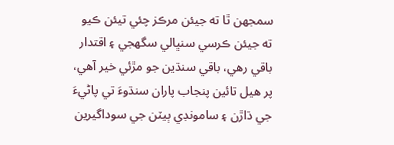سمجهن ٿا ته جيئن مرڪز چئي تيئن ڪيو ته جيئن ڪرسي سنڀالي سگهجي ۽ اقتدار باقي رهي، باقي سنڌين جو مڙئي خير آهي، پر هيل تائين پنجاب پاران سنڌوءَ تي پاڻيءَ جي ڌاڙن ۽ سامونڊي ٻيٽن جي سوداگيرين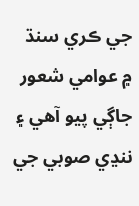جي ڪري سنڌ ۾ عوامي شعور جاڳي پيو آهي ۽ ننڍي صوبي جي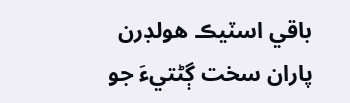باقي اسٽيڪ هولڊرن پاران سخت ڳڻتيءَ جو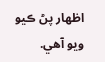اظهار پڻ ڪيو ويو آهي.